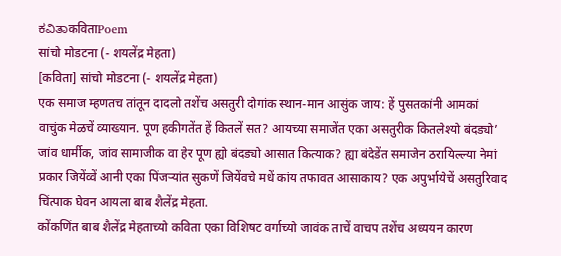ಕವಿತಾकविताPoem
सांचो मोडटना (- शयलेंद्र मेहता)
[कविता] सांचो मोडटना (- शयलेंद्र मेहता)
एक समाज म्हणतच तांतून दादलो तशेंच असतुरी दोगांक स्थान-मान आसुंक जाय: हें पुसतकांनी आमकां वाचुंक मेळचें व्याख्यान. पूण हकीगतेंत हें कितलें सत? आयच्या समाजेंत एका असतुरीक कितलेश्यो बंदड्यो’ जांव धार्मीक, जांव सामाजीक वा हेर पूण ह्यो बंदड्यो आसात कित्याक? ह्या बंदेडेंत समाजेन ठरायिल्ल्या नेमां प्रकार जियेंव्वें आनी एका पिंजऱ्यांत सुकणें जियेंवचे मधें कांय तफावत आसाकाय? एक अपुर्भायेचें असतुरिवाद चिंत्पाक घेवन आयला बाब शैलेंद्र मेहता.
कोंकणिंत बाब शैलेंद्र मेहताच्यो कविता एका विशिषट वर्गाच्यो जावंक ताचें वाचप तशेंच अध्ययन कारण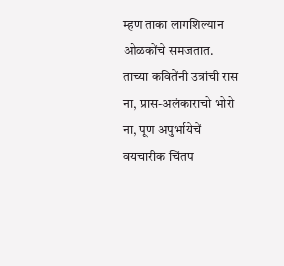म्हण ताका लागशिल्यान ओळकोंचे समजतात. ताच्या कवितेंनी उत्रांची रास ना, प्रास-अलंकाराचो भोरो ना, पूण अपुर्भायेचें वयचारीक चिंतप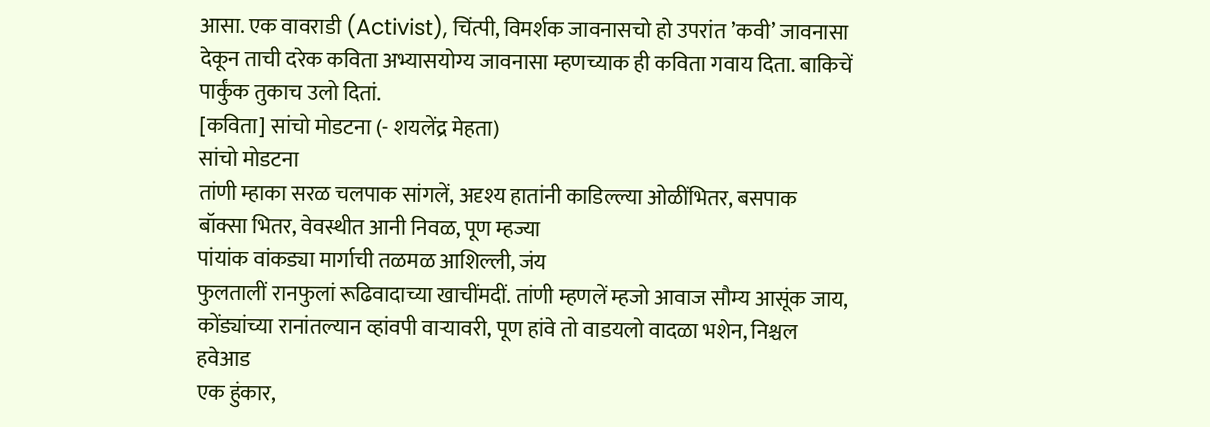आसा. एक वावराडी (Activist), चिंत्पी, विमर्शक जावनासचो हो उपरांत ’कवी’ जावनासा देकून ताची दरेक कविता अभ्यासयोग्य जावनासा म्हणच्याक ही कविता गवाय दिता. बाकिचें पार्कुंक तुकाच उलो दितां.
[कविता] सांचो मोडटना (- शयलेंद्र मेहता)
सांचो मोडटना
तांणी म्हाका सरळ चलपाक सांगलें, अदृश्य हातांनी काडिल्ल्या ओळींभितर, बसपाक
बॉक्सा भितर, वेवस्थीत आनी निवळ, पूण म्हज्या
पांयांक वांकड्या मार्गाची तळमळ आशिल्ली, जंय
फुलतालीं रानफुलां रूढिवादाच्या खाचींमदीं. तांणी म्हणलें म्हजो आवाज सौम्य आसूंक जाय, कोंड्यांच्या रानांतल्यान व्हांवपी वाऱ्यावरी, पूण हांवे तो वाडयलो वादळा भशेन, निश्चल हवेआड
एक हुंकार,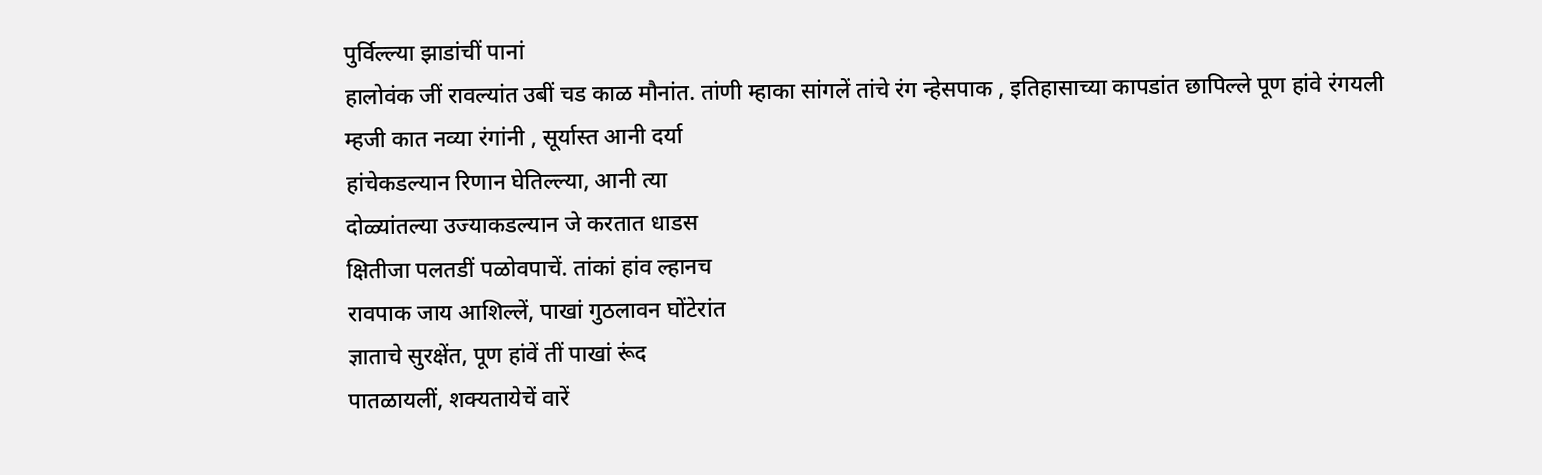पुर्विल्ल्या झाडांचीं पानां
हालोवंक जीं रावल्यांत उबीं चड काळ मौनांत. तांणी म्हाका सांगलें तांचे रंग न्हेसपाक , इतिहासाच्या कापडांत छापिल्ले पूण हांवे रंगयली
म्हजी कात नव्या रंगांनी , सूर्यास्त आनी दर्या
हांचेकडल्यान रिणान घेतिल्ल्या, आनी त्या
दोळ्यांतल्या उज्याकडल्यान जे करतात धाडस
क्षितीजा पलतडीं पळोवपाचें. तांकां हांव ल्हानच
रावपाक जाय आशिल्लें, पाखां गुठलावन घोंटेरांत
ज्ञाताचे सुरक्षेंत, पूण हांवें तीं पाखां रूंद
पातळायलीं, शक्यतायेचें वारें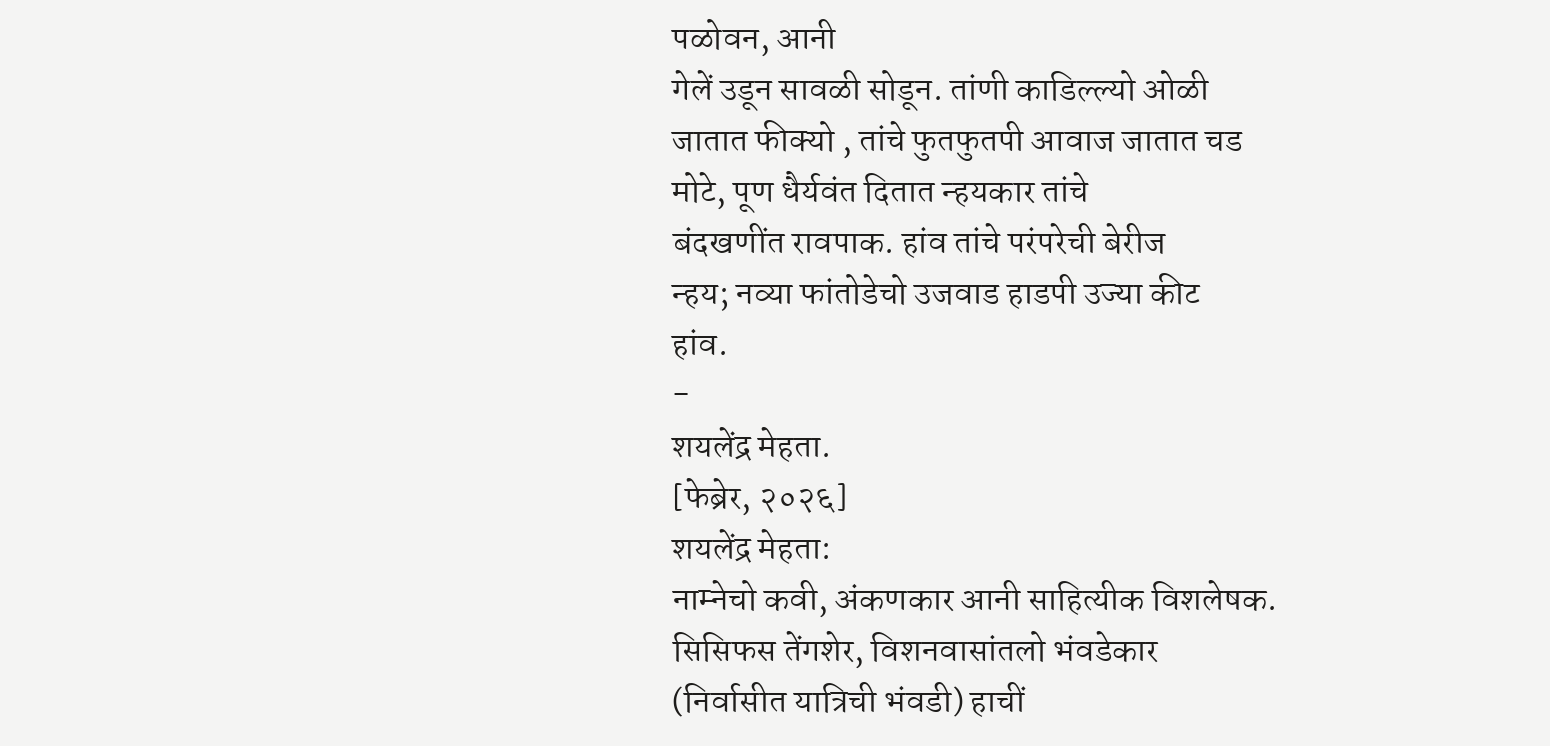पळोवन, आनी
गेलें उडून सावळी सोडून. तांणी काडिल्ल्यो ओळी
जातात फीक्यो , तांचे फुतफुतपी आवाज जातात चड
मोटे, पूण धैर्यवंत दितात न्हयकार तांचे
बंदखणींत रावपाक. हांव तांचे परंपरेची बेरीज
न्हय; नव्या फांतोडेचो उजवाड हाडपी उज्या कीट
हांव.
-
शयलेंद्र मेहता.
[फेब्रेर, २०२६]
शयलेंद्र मेहता:
नाम्नेचो कवी, अंकणकार आनी साहित्यीक विशलेषक.
सिसिफस तेंगशेर, विशनवासांतलो भंवडेकार
(निर्वासीत यात्रिची भंवडी) हाचीं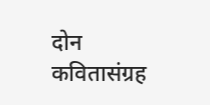दोन कवितासंग्रह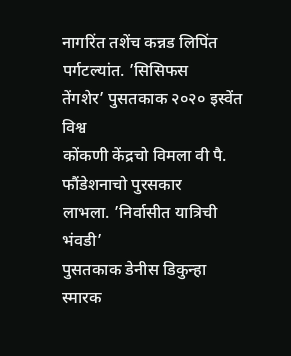नागरिंत तशेंच कन्नड लिपिंत पर्गटल्यांत. ’सिसिफस
तेंगशेर’ पुसतकाक २०२० इस्वेंत विश्व
कोंकणी केंद्रचो विमला वी पै. फौंडेशनाचो पुरसकार
लाभला. ’निर्वासीत यात्रिची भंवडी’
पुसतकाक डेनीस डिकुन्हा स्मारक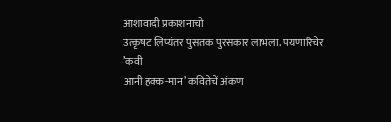आशावादी प्रकाशनाचो
उत्कृषट लिप्यंतर पुसतक पुरसकार लाभला. पयणारिचेर
’कवी
आनी हक्क-मान’ कवितेचें अंकण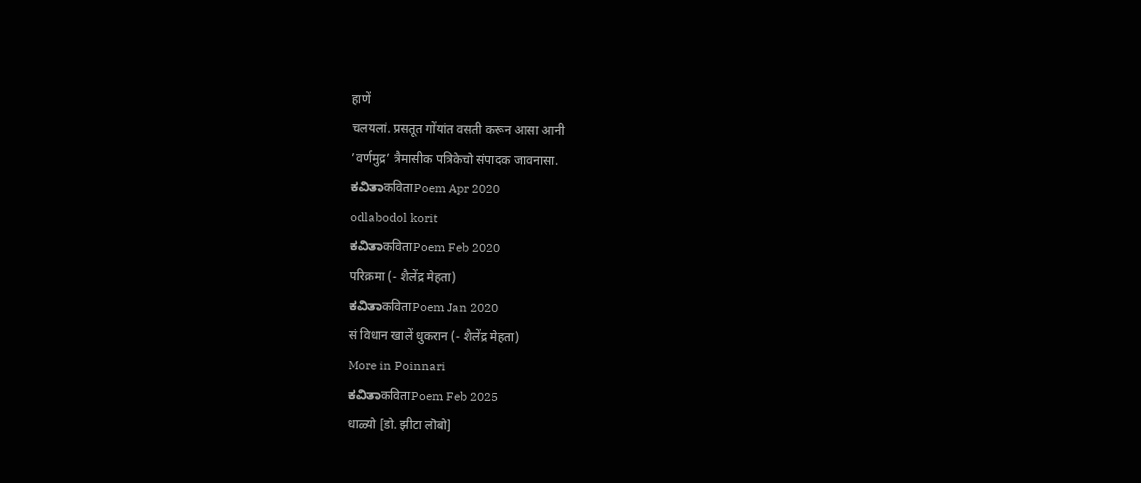हाणें
चलयलां. प्रसतूत गोंयांत वसती करून आसा आनी
’वर्णमुद्र’ त्रैमासीक पत्रिकेचो संपादक जावनासा.
ಕವಿತಾकविताPoem Apr 2020
odlabodol korit
ಕವಿತಾकविताPoem Feb 2020
परिक्रमा (- शैलेंद्र मेहता)
ಕವಿತಾकविताPoem Jan 2020
सं विधान खालें धुकरान (- शैलेंद्र मेहता)
More in Poinnari
ಕವಿತಾकविताPoem Feb 2025
धाळ्यो [डो. झीटा लॊबो]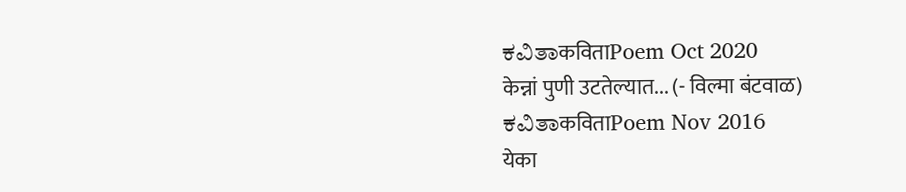ಕವಿತಾकविताPoem Oct 2020
केन्नां पुणी उटतेल्यात... (- विल्मा बंटवाळ)
ಕವಿತಾकविताPoem Nov 2016
येका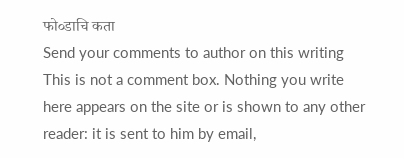फो०डाचि कता
Send your comments to author on this writing
This is not a comment box. Nothing you write here appears on the site or is shown to any other reader: it is sent to him by email,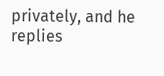privately, and he replies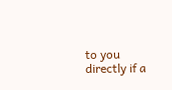to you directly if a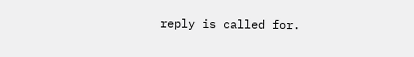reply is called for.